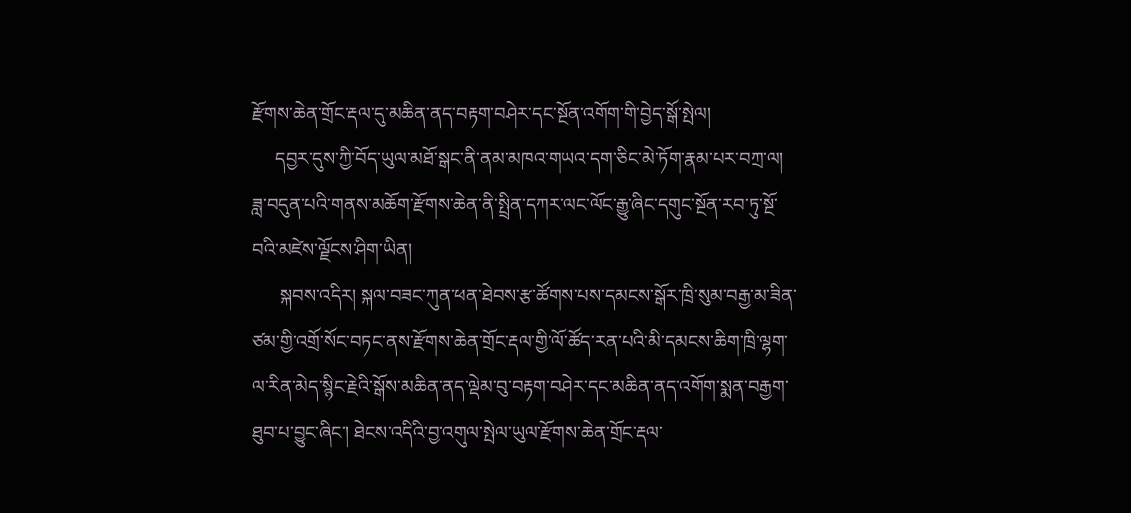རྫོགས་ཆེན་གྲོང་རྡལ་དུ་མཆིན་ནད་བརྟག་བཤེར་དང་སྔོན་འགོག་གི་བྱེད་སྒོ་སྤེལ།
     དབྱར་དུས་ཀྱི་བོད་ཡུལ་མཐོ་སྒང་ནི་ནམ་མཁའ་གཡའ་དག་ཅིང་མེ་ཏོག་རྣམ་པར་བཀྲ་ལ།   ཟླ་བདུན་པའི་གནས་མཆོག་རྫོགས་ཆེན་ནི་སྤྲིན་དཀར་ལང་ལོང་རྒྱུ་ཞིང་དགུང་སྔོན་རབ་ཏུ་སྔོ་བའི་མཛེས་ལྗོངས་ཤིག་ཡིན།
      སྐབས་འདིར། སྐལ་བཟང་ཀུན་ཕན་ཐེབས་རྩ་ཚོགས་པས་དམངས་སྒོར་ཁྲི་སུམ་བརྒྱ་མ་ཟིན་ཙམ་གྱི་འགྲོ་སོང་བཏང་ནས་རྫོགས་ཆེན་གྲོང་རྡལ་གྱི་ལོ་ཚོད་རན་པའི་མི་དམངས་ཆིག་ཁྲི་ལྷག་ལ་རིན་མེད་སྙིང་རྗེའི་སྒོས་མཆིན་ནད་ལྡེམ་བུ་བརྟག་བཤེར་དང་མཆིན་ནད་འགོག་སྨན་བརྒྱག་ཐུབ་པ་བྱུང་ཞིང་། ཐེངས་འདིའི་བྱ་འགུལ་སྤེལ་ཡུལ་རྫོགས་ཆེན་གྲོང་རྡལ་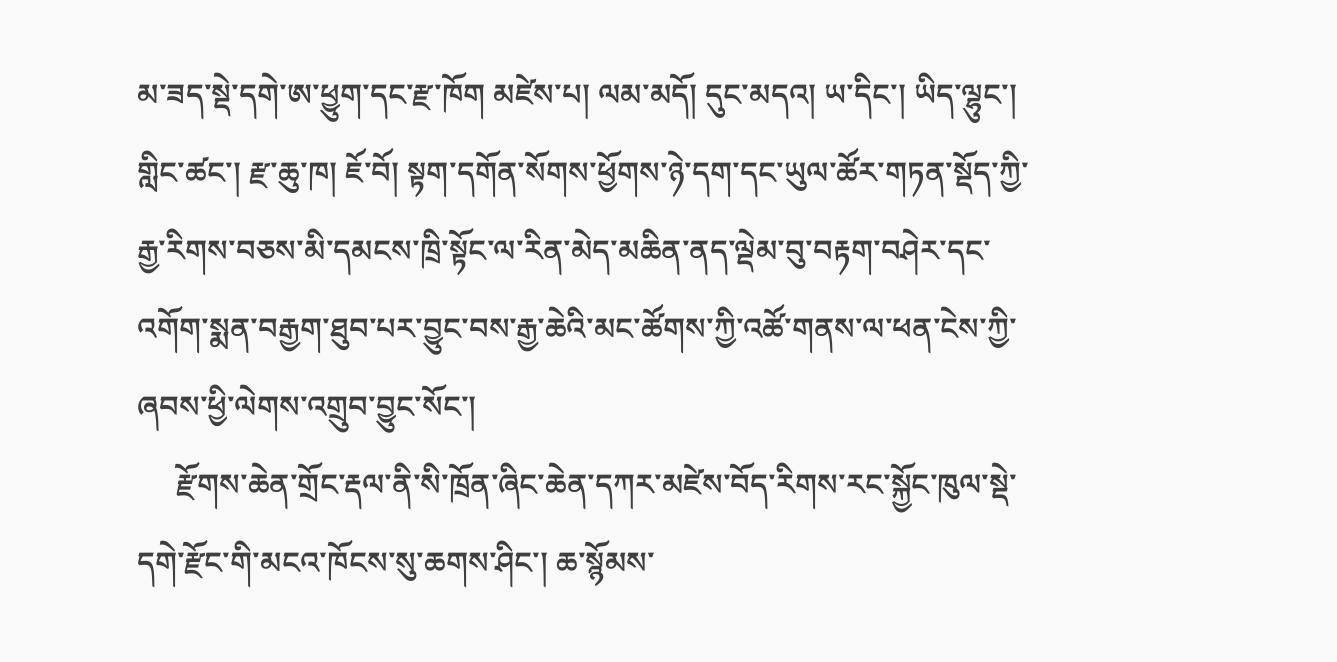མ་ཟད་སྡེ་དགེ་ཨ་ཕྱུག་དང་རྫ་ཁོག མཛེས་པ། ལམ་མདོ། དུང་མདའ། ཡ་དིང་། ཡིད་ལྷུང་། གླིང་ཚང་། རྫ་ཆུ་ཁ། ཇོ་བོ། སྟག་དགོན་སོགས་ཕྱོགས་ཉེ་དག་དང་ཡུལ་ཚོར་གཏན་སྡོད་ཀྱི་རྒྱ་རིགས་བཅས་མི་དམངས་ཁྲི་སྟོང་ལ་རིན་མེད་མཆིན་ནད་ལྡེམ་བུ་བརྟག་བཤེར་དང་འགོག་སྨན་བརྒྱག་ཐུབ་པར་བྱུང་བས་རྒྱ་ཆེའི་མང་ཚོགས་ཀྱི་འཚོ་གནས་ལ་ཕན་ངེས་ཀྱི་ཞབས་ཕྱི་ལེགས་འགྲུབ་བྱུང་སོང་།
     རྫོགས་ཆེན་གྲོང་རྡལ་ནི་སི་ཁྲོན་ཞིང་ཆེན་དཀར་མཛེས་བོད་རིགས་རང་སྐྱོང་ཁུལ་སྡེ་དགེ་རྫོང་གི་མངའ་ཁོངས་སུ་ཆགས་ཤིང་། ཆ་སྙོམས་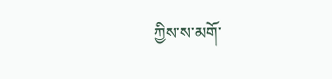ཀྱིས་ས་མགོ་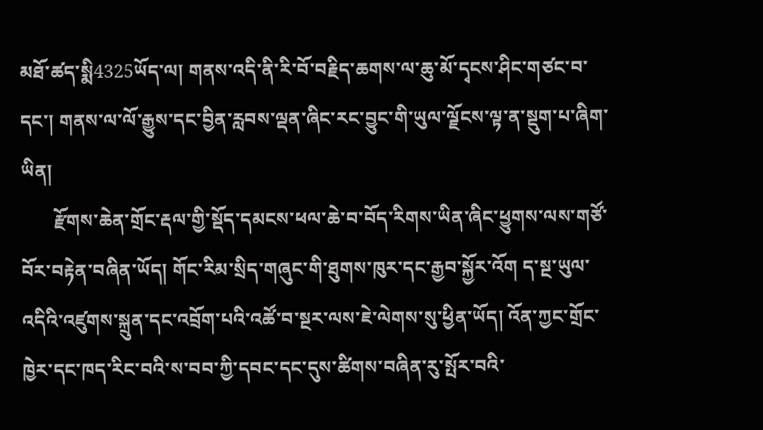མཐོ་ཚད་སྨི4325ཡོད་ལ། གནས་འདི་ནི་རི་བོ་བརྗིད་ཆགས་ལ་ཆུ་མོ་དྭངས་ཤིང་གཙང་བ་དང་། གནས་ལ་ལོ་རྒྱུས་དང་བྱིན་རླབས་ལྡན་ཞིང་རང་བྱུང་གི་ཡུལ་ལྗོངས་ལྟ་ན་སྡུག་པ་ཞིག་ཡིན།
       རྫོགས་ཆེན་གྲོང་རྡལ་གྱི་སྡོད་དམངས་ཕལ་ཆེ་བ་བོད་རིགས་ཡིན་ཞིང་ཕྱུགས་ལས་གཙོ་བོར་བརྟེན་བཞིན་ཡོད། གོང་རིམ་སྲིད་གཞུང་གི་ཐུགས་ཁུར་དང་རྒྱབ་སྐྱོར་འོག ད་སྔ་ཡུལ་འདིའི་འཛུགས་སྐྲུན་དང་འབྲོག་པའི་འཚོ་བ་སྔར་ལས་ཇེ་ལེགས་སུ་ཕྱིན་ཡོད། འོན་ཀྱང་གྲོང་ཁྱེར་དང་ཁད་རིང་བའི་ས་བབ་ཀྱི་དབང་དང་དུས་ཚིགས་བཞིན་རུ་སྤོར་བའི་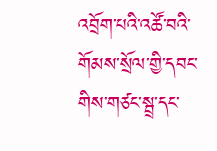འབྲོག་པའི་འཚོ་བའི་གོམས་སྲོལ་གྱི་དབང་གིས་གཙང་སྦྲ་དང་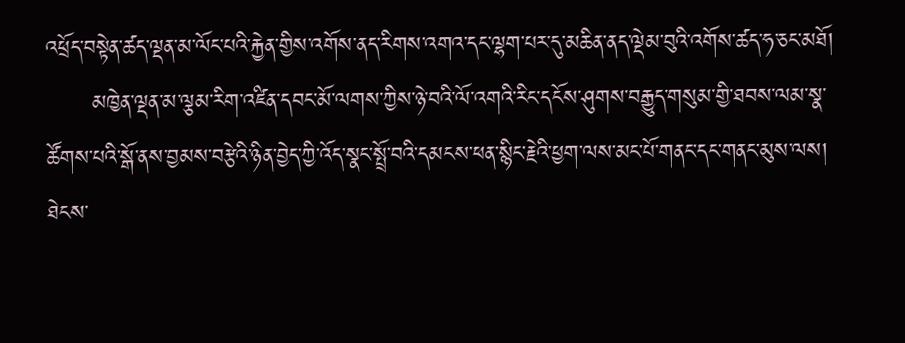འཕྲོད་བསྟེན་ཚད་ལྡན་མ་ལོང་པའི་རྐྱེན་གྱིས་འགོས་ནད་རིགས་འགའ་དང་ལྷག་པར་དུ་མཆིན་ནད་ལྡེམ་བུའི་འགོས་ཚད་ཧ་ཅང་མཐོ།
      མཁྱེན་ལྡན་མ་ལྕམ་རིག་འཛིན་དབང་མོ་ལགས་ཀྱིས་ཉེ་བའི་ལོ་འགའི་རིང་དངོས་ཤུགས་བརྒྱུད་གསུམ་གྱི་ཐབས་ལམ་སྣ་ཚོགས་པའི་སྒོ་ནས་བྱམས་བརྩེའི་ཉིན་བྱེད་ཀྱི་འོད་སྣང་སྤྲོ་བའི་དམངས་ཕན་སྙིང་རྗེའི་ཕྱག་ལས་མང་པོ་གནང་དང་གནང་མུས་ལས། ཐེངས་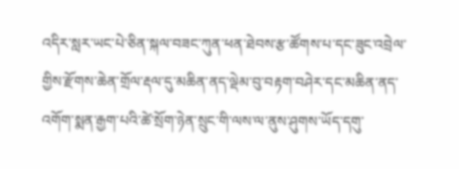འདིར་སླར་ཡང་པེ་ཅིན་སྐལ་བཟང་ཀུན་ཕན་ཐེབས་རྩ་ཚོགས་པ་དང་ཟུང་འབྲེལ་གྱིས་རྫོགས་ཆེན་གྲོལ་རྡལ་དུ་མཆིན་ནད་ལྡེམ་བུ་བརྟག་བཤེར་དང་མཆིན་ནད་འགོག་སྨན་རྒྱག་པའི་ཚེ་སྲོག་ཉེན་སྲུང་གི་ལས་ལ་ནུས་ཤུགས་ཡོད་དགུ་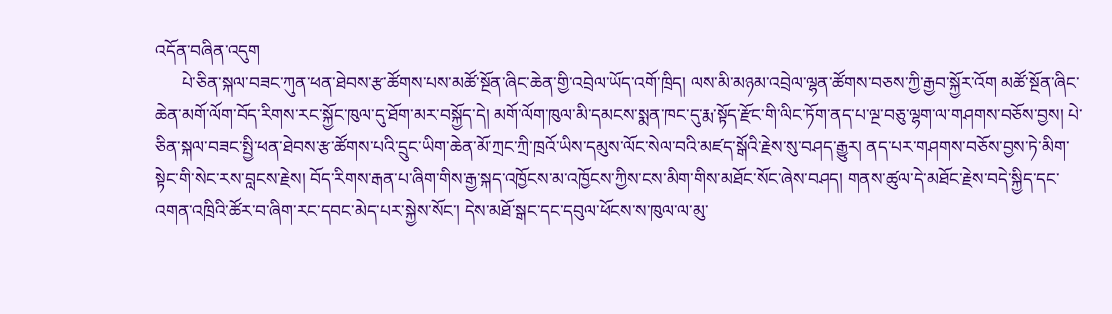འདོན་བཞིན་འདུག
      པེ་ཅིན་སྐལ་བཟང་ཀུན་ཕན་ཐེབས་རྩ་ཚོགས་པས་མཚོ་སྔོན་ཞིང་ཆེན་གྱི་འབྲེལ་ཡོད་འགོ་ཁྲིད། ལས་མི་མཉམ་འབྲེལ་ལྷན་ཚོགས་བཅས་ཀྱི་རྒྱབ་སྐྱོར་འོག མཚོ་སྔོན་ཞིང་ཆེན་མགོ་ལོག་བོད་རིགས་རང་སྐྱོང་ཁུལ་དུ་ཐོག་མར་བསྐྱོད་དེ། མགོ་ལོག་ཁུལ་མི་དམངས་སྨན་ཁང་དུ་རྨ་སྟོད་རྫོང་གི་ལིང་ཏོག་ནད་པ་ལྔ་བཅུ་ལྷག་ལ་གཤགས་བཅོས་བྱས། པེ་ཅིན་སྐལ་བཟང་སྤྱི་ཕན་ཐེབས་རྩ་ཚོགས་པའི་དྲུང་ཡིག་ཆེན་མོ་ཀྲང་ཀྲི་ཁྲའོ་ཡིས་དམུས་ལོང་སེལ་བའི་མཛད་སྒོའི་རྗེས་སུ་བཤད་རྒྱུར། ནད་པར་གཤགས་བཅོས་བྱས་ཏེ་མིག་སྟེང་གི་སེང་རས་བླངས་རྗེས། བོད་རིགས་རྒན་པ་ཞིག་གིས་རྒྱ་སྐད་འཁྱོངས་མ་འཁྱོངས་ཀྱིས་ངས་མིག་གིས་མཐོང་སོང་ཞེས་བཤད། གནས་ཚུལ་དེ་མཐོང་རྗེས་བདེ་སྐྱིད་དང་འགན་འཁྲིའི་ཚོར་བ་ཞིག་རང་དབང་མེད་པར་སྐྱེས་སོང་། དེས་མཐོ་སྒང་དང་དབུལ་ཕོངས་ས་ཁུལ་ལ་མུ་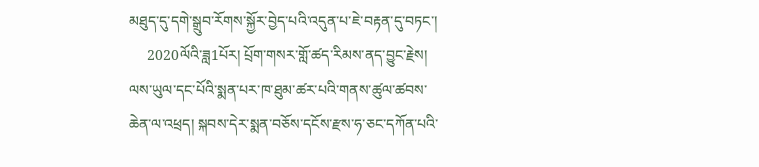མཐུད་དུ་དགེ་སྒྲུབ་རོགས་སྐྱོར་བྱེད་པའི་འདུན་པ་ཇེ་བརྟན་དུ་བཏང་།
     2020ལོའི་ཟླ1པོར། པྲོག་གསར་གློ་ཚད་རིམས་ནད་བྱུང་རྗེས། ལས་ཡུལ་དང་པོའི་སྨན་པར་ཁ་ཐུམ་ཚར་པའི་གནས་ཚུལ་ཚབས་ཆེན་ལ་འཕྲད། སྐབས་དེར་སྨན་བཅོས་དངོས་རྫས་ཧ་ཅང་དཀོན་པའི་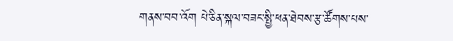གནས་བབ་འོག པེ་ཅིན་སྐལ་བཟང་སྤྱི་ཕན་ཐེབས་རྩ་ཚོགས་པས་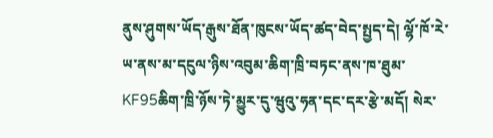ནུས་ཤུགས་ཡོད་རྒུས་ཐོན་ཁུངས་ཡོད་ཚད་བེད་སྤྱད་དེ། ལྷོ་ཁོ་རེ་ཡ་ནས་མ་དངུལ་ཉིས་འབུམ་ཆིག་ཁྲི་བཏང་ནས་ཁ་ཐུམ་KF95ཆིག་ཁྲི་ཉོས་ཏེ་མྱུར་དུ་ཝུའུ་ཧན་དང་དར་རྩེ་མདོ། སེར་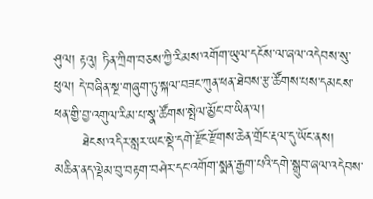ཤུལ། རྟའུ། ཏིན་ཀྲིག་བཅས་ཀྱི་རིམས་འགོག་ཡུལ་དངོས་ལ་ཞལ་འདེབས་སུ་ཕུལ། དེ་བཞིན་སྔ་གཞུག་ཏུ་སྐལ་བཟང་ཀུན་ཕན་ཐེབས་རྩ་ཚོགས་པས་དམངས་ཕན་གྱི་བྱ་འགུལ་རིམ་པ་སྣ་ཚོགས་སྤེལ་མྱོང་བ་ཡིན་ལ།
      ཐེངས་འདིར་སླར་ཡང་སྡེ་དགེ་རྫོང་རྫོགས་ཆེན་གྲོང་རྡལ་དུ་ཡོང་ནས། མཆིན་ནད་ལྡེམ་བུ་བརྟག་བཤེར་དང་འགོག་སྨན་རྒྱག་པའི་དགེ་སྒྲུབ་ཞལ་འདེབས་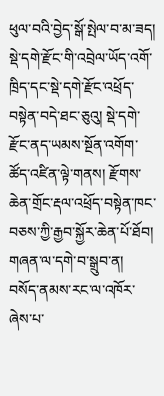ཕུལ་བའི་བྱེད་སྒོ་སྤེལ་བ་མ་ཟད། སྡེ་དགེ་རྫོང་གི་འབྲེལ་ཡོད་འགོ་ཁྲིད་དང་སྡེ་དགེ་རྫོང་འཕྲོད་བསྟེན་བདེ་ཐང་ཅུའུ། སྡེ་དགེ་རྫོང་ནད་ཡམས་སྔོན་འགོག་ཚོད་འཛིན་ལྟེ་གནས། རྫོགས་ཆེན་གྲོང་རྡལ་འཕྲོད་བསྟེན་ཁང་བཅས་ཀྱི་རྒྱབ་སྐྱོར་ཆེན་པོ་ཐོབ། གཞན་ལ་དགེ་བ་སྒྲུབ་ན། བསོད་ནམས་རང་ལ་འཁོར་ཞེས་པ་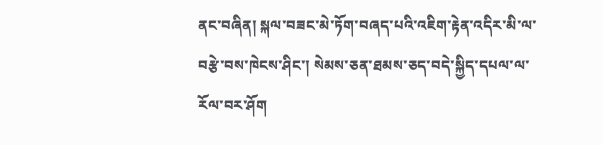ནང་བཞིན། སྐལ་བཟང་མེ་ཏོག་བཞད་པའི་འཇིག་རྟེན་འདིར་མི་ལ་བརྩེ་བས་ཁེངས་ཤིང་། སེམས་ཅན་ཐམས་ཅད་བདེ་སྐྱིད་དཔལ་ལ་རོལ་བར་ཤོག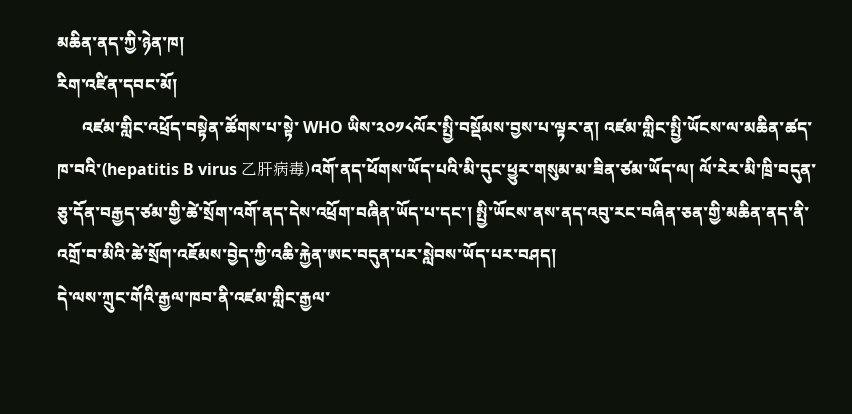མཆིན་ནད་ཀྱི་ཉེན་ཁ།
རིག་འཛིན་དབང་མོ།
      འཛམ་གླིང་འཕྲོད་བསྟེན་ཚོགས་པ་སྟེ་ WHO ཡིས་༢༠༡༨ལོར་སྤྱི་བསྡོམས་བྱས་པ་ལྟར་ན། འཛམ་གླིང་སྤྱི་ཡོངས་ལ་མཆིན་ཚད་ཁ་བའི་(hepatitis B virus 乙肝病毒)འགོ་ནད་ཕོགས་ཡོད་པའི་མི་དུང་ཕྱུར་གསུམ་མ་ཟིན་ཙམ་ཡོད་ལ། ལོ་རེར་མི་ཁྲི་བདུན་ཅུ་དོན་བརྒྱད་ཙམ་གྱི་ཚེ་སྲོག་འགོ་ནད་དེས་འཕྲོག་བཞིན་ཡོད་པ་དང་། སྤྱི་ཡོངས་ནས་ནད་འབུ་རང་བཞིན་ཅན་གྱི་མཆིན་ནད་ནི་འགྲོ་བ་མིའི་ཚེ་སྲོག་འཇོམས་བྱེད་ཀྱི་འཆི་རྐྱེན་ཨང་བདུན་པར་སླེབས་ཡོད་པར་བཤད།
དེ་ལས་ཀྲུང་གོའི་རྒྱལ་ཁབ་ནི་འཛམ་གླིང་རྒྱལ་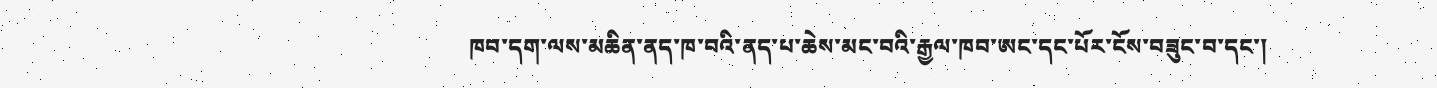ཁབ་དག་ལས་མཆིན་ནད་ཁ་བའི་ནད་པ་ཆེས་མང་བའི་རྒྱལ་ཁབ་ཨང་དང་པོར་ངོས་བཟུང་བ་དང་།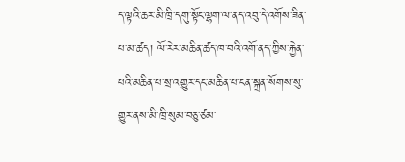ད་ལྟའི་ཆར་མི་ཁྲི་དགུ་སྟོང་ལྷག་ལ་ནད་འབུ་དེ་འགོས་ཟིན་པ་མ་ཚད། ལོ་རེར་མཆིན་ཚད་ཁ་བའི་འགོ་ནད་ཀྱིས་རྐྱེན་པའི་མཆིན་པ་སྲ་འགྱུར་དང་མཆིན་པ་ངན་སྐྲན་སོགས་སུ་གྱུར་ནས་མི་ཁྲི་སུམ་བཅུ་ཙམ་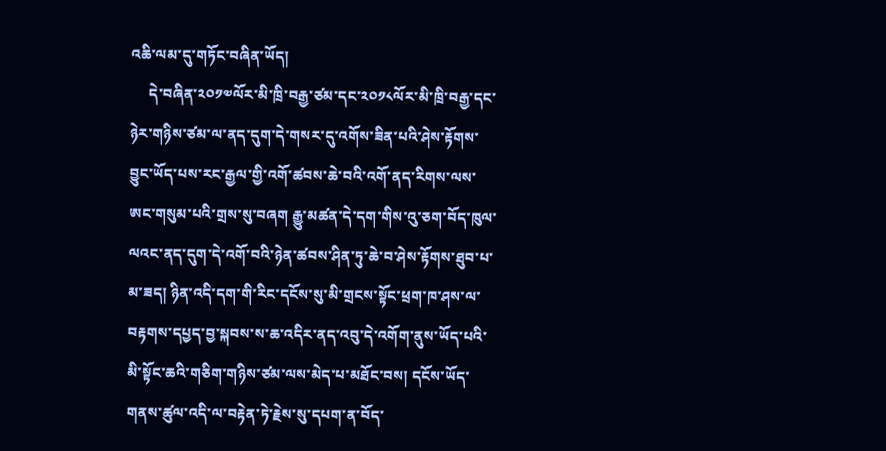འཆི་ལམ་དུ་གཏོང་བཞིན་ཡོད།
     དེ་བཞིན་༢༠༡༧ལོར་མི་ཁྲི་བརྒྱ་ཙམ་དང་༢༠༡༨ལོར་མི་ཁྲི་བརྒྱ་དང་ཉེར་གཉིས་ཙམ་ལ་ནད་དུག་དེ་གསར་དུ་འགོས་ཟིན་པའི་ཤེས་རྟོགས་བྱུང་ཡོད་པས་རང་རྒྱལ་གྱི་འགོ་ཚབས་ཆེ་བའི་འགོ་ནད་རིགས་ལས་ཨང་གསུམ་པའི་གྲས་སུ་བཞག རྒྱུ་མཚན་དེ་དག་གིས་འུ་ཅག་བོད་ཁུལ་ལའང་ནད་དུག་དེ་འགོ་བའི་ཉེན་ཚབས་ཤིན་ཏུ་ཆེ་བ་ཤེས་རྟོགས་ཐུབ་པ་མ་ཟད། ཉིན་འདི་དག་གི་རིང་དངོས་སུ་མི་གྲངས་སྟོང་ཕྲག་ཁ་ཤས་ལ་བརྟགས་དཔྱད་བྱ་སྐབས་ས་ཆ་འདིར་ནད་འབུ་དེ་འགོག་ནུས་ཡོད་པའི་མི་སྟོང་ཆའི་གཅིག་གཉིས་ཙམ་ལས་མེད་པ་མཐོང་བས། དངོས་ཡོད་གནས་ཚུལ་འདི་ལ་བརྟེན་ཏེ་རྗེས་སུ་དཔག་ན་བོད་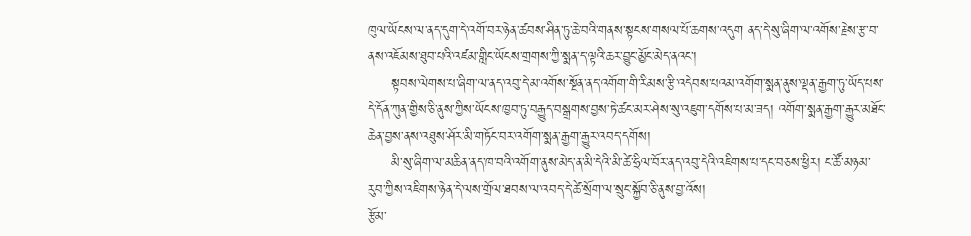ཁུལ་ཡོངས་ལ་ནད་དུག་དེ་འགོ་བར་ཉེན་ཚབས་ཤིན་ཏུ་ཆེ་བའི་གནས་སྟངས་གསལ་པོ་ཆགས་འདུག ནད་དེ་སུ་ཞིག་ལ་འགོས་རྗེས་རྩ་བ་ནས་འཇོམས་ཐུབ་པའི་འཛམ་གླིང་ཡོངས་གྲགས་ཀྱི་སྨན་ད་ལྟའི་ཆར་བྱུང་མྱོང་མེད་ནའང་།
     སྟབས་ལེགས་པ་ཞིག་ལ་ནད་འབུ་དེ་མ་འགོས་སྔོན་ནད་འགོག་གི་རིམས་རྩི་འདེབས་པའམ་འགོག་སྨན་ནུས་ལྡན་རྒྱག་ཏུ་ཡོད་པས་དེ་དོན་ཀུན་གྱིས་ཅི་ནུས་ཀྱིས་ཡོངས་ཁྱབ་ཏུ་བརྒྱུད་བསྒྲགས་བྱས་ཏེ་ཚང་མར་ཤེས་སུ་འཇུག་དགོས་པ་མ་ཟད། འགོག་སྨན་རྒྱག་རྒྱུར་མཐོང་ཆེན་བྱས་ནས་འཐུས་ཤོར་མི་གཏོང་བར་འགོག་སྨན་རྒྱག་རྒྱུར་འབད་དགོས།
     མི་སུ་ཞིག་ལ་མཆིན་ནད་ཁ་བའི་འགོག་ནུས་མེད་ན་མི་དེའི་མི་ཚེ་ཧྲིལ་བོར་ནད་འབུ་དེའི་འཇིགས་པ་དང་བཅས་ཕྱིར། ང་ཚོ་མཉམ་རུབ་ཀྱིས་འཇིགས་ཉེན་དེ་ལས་གྲོལ་ཐབས་ལ་འབད་དེ་ཚེ་སྲོག་ལ་སྲུང་སྐྱོབ་ཅི་ནུས་བྱ་འོས།
རྩོམ་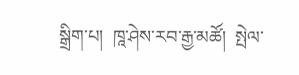སྒྲིག་པ།  ཁཱ་ཤེས་རབ་རྒྱ་མཚོ།  སྤེལ་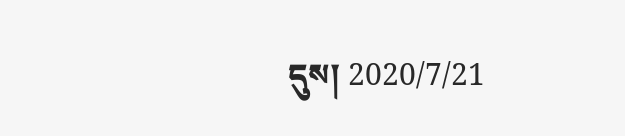དུས། 2020/7/21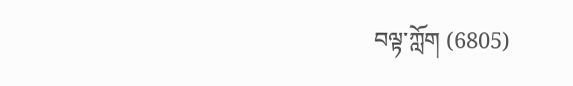བལྟ་ཀློག (6805)